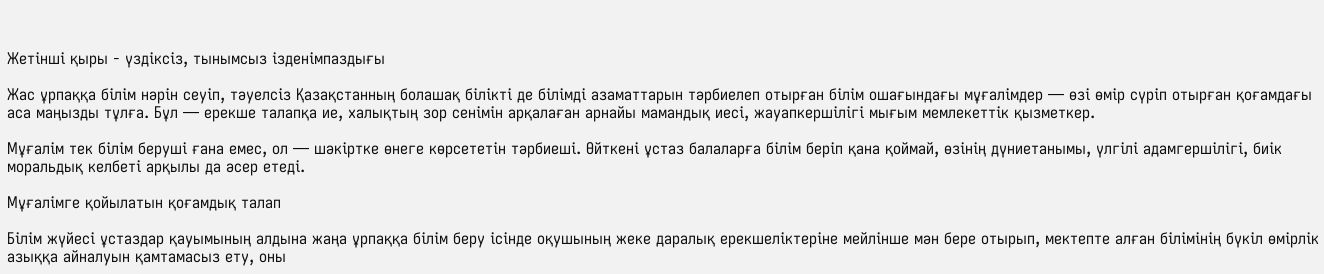Жетінші қыры - үздіксіз, тынымсыз ізденімпаздығы

Жас ұрпаққа білім нәрін сеуіп, тәуелсіз Қазақстанның болашақ білікті де білімді азаматтарын тәрбиелеп отырған білім ошағындағы мұғалімдер — өзі өмір сүріп отырған қоғамдағы аса маңызды тұлға. Бұл — ерекше талапқа ие, халықтың зор сенімін арқалаған арнайы мамандық иесі, жауапкершілігі мығым мемлекеттік қызметкер.

Мұғалім тек білім беруші ғана емес, ол — шәкіртке өнеге көрсететін тәрбиеші. Өйткені ұстаз балаларға білім беріп қана қоймай, өзінің дүниетанымы, үлгілі адамгершілігі, биік моральдық келбеті арқылы да әсер етеді.

Мұғалімге қойылатын қоғамдық талап

Білім жүйесі ұстаздар қауымының алдына жаңа ұрпаққа білім беру ісінде оқушының жеке даралық ерекшеліктеріне мейлінше мән бере отырып, мектепте алған білімінің бүкіл өмірлік азыққа айналуын қамтамасыз ету, оны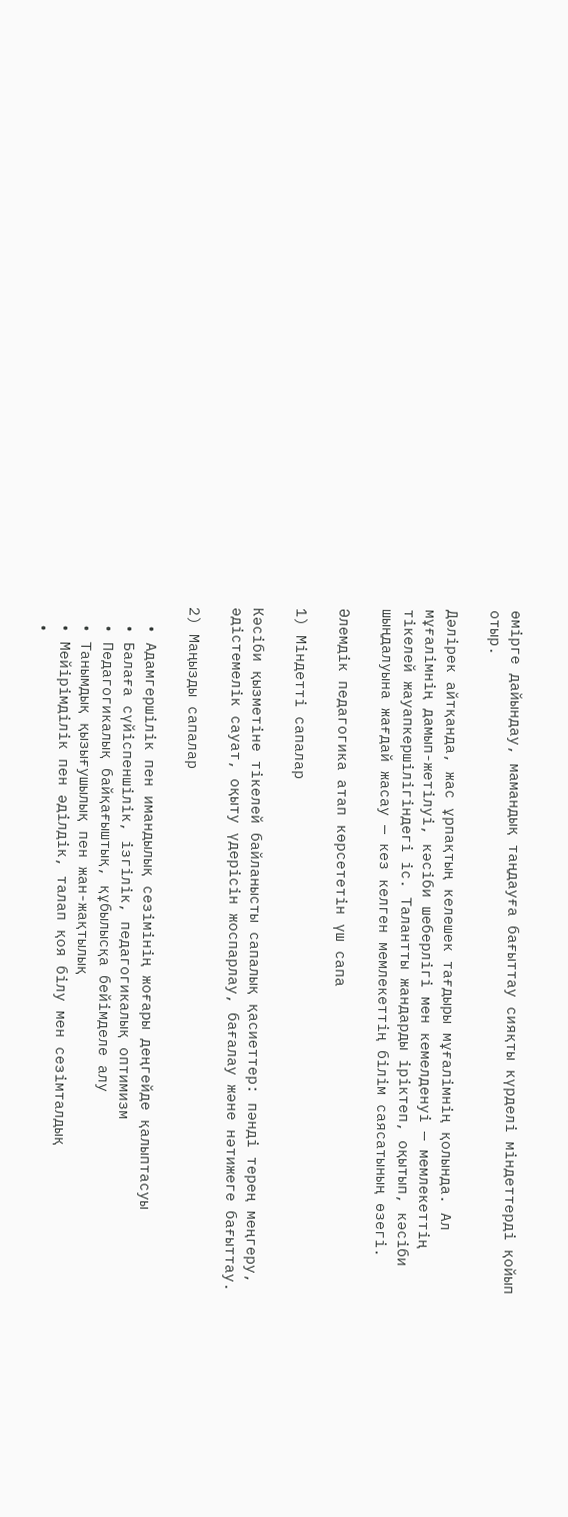өмірге дайындау, мамандық таңдауға бағыттау сияқты күрделі міндеттерді қойып отыр.

Дәлірек айтқанда, жас ұрпақтың келешек тағдыры мұғалімнің қолында. Ал мұғалімнің дамып-жетілуі, кәсіби шеберлігі мен кемелденуі — мемлекеттің тікелей жауапкершілігіндегі іс. Талантты жандарды іріктеп, оқытып, кәсіби шыңдалуына жағдай жасау — кез келген мемлекеттің білім саясатының өзегі.

Әлемдік педагогика атап көрсететін үш сапа

1) Міндетті сапалар

Кәсіби қызметіне тікелей байланысты сапалық қасиеттер: пәнді терең меңгеру, әдістемелік сауат, оқыту үдерісін жоспарлау, бағалау және нәтижеге бағыттау.

2) Маңызды сапалар

  • Адамгершілік пен имандылық сезімінің жоғары деңгейде қалыптасуы
  • Балаға сүйіспеншілік, ізгілік, педагогикалық оптимизм
  • Педагогикалық байқағыштық, құбылысқа бейімделе алу
  • Танымдық қызығушылық пен жан-жақтылық
  • Мейірімділік пен әділдік, талап қоя білу мен сезімталдық
  •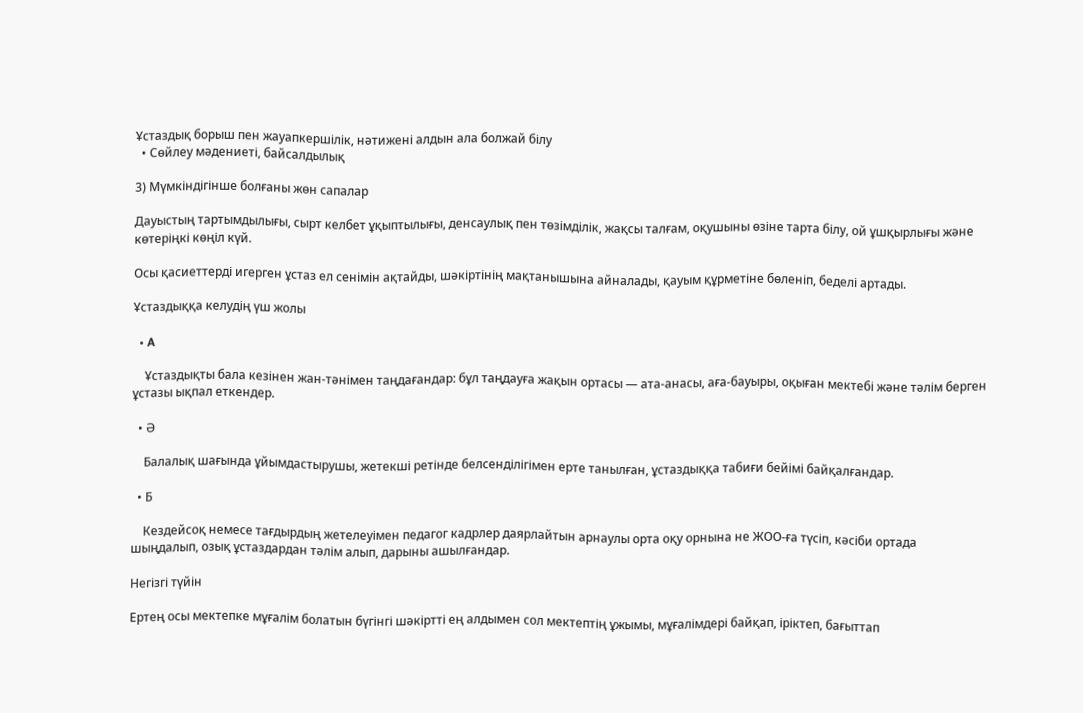Ұстаздық борыш пен жауапкершілік, нәтижені алдын ала болжай білу
  • Сөйлеу мәдениеті, байсалдылық

3) Мүмкіндігінше болғаны жөн сапалар

Дауыстың тартымдылығы, сырт келбет ұқыптылығы, денсаулық пен төзімділік, жақсы талғам, оқушыны өзіне тарта білу, ой ұшқырлығы және көтеріңкі көңіл күй.

Осы қасиеттерді игерген ұстаз ел сенімін ақтайды, шәкіртінің мақтанышына айналады, қауым құрметіне бөленіп, беделі артады.

Ұстаздыққа келудің үш жолы

  • A

    Ұстаздықты бала кезінен жан-тәнімен таңдағандар: бұл таңдауға жақын ортасы — ата-анасы, аға-бауыры, оқыған мектебі және тәлім берген ұстазы ықпал еткендер.

  • Ә

    Балалық шағында ұйымдастырушы, жетекші ретінде белсенділігімен ерте танылған, ұстаздыққа табиғи бейімі байқалғандар.

  • Б

    Кездейсоқ немесе тағдырдың жетелеуімен педагог кадрлер даярлайтын арнаулы орта оқу орнына не ЖОО-ға түсіп, кәсіби ортада шыңдалып, озық ұстаздардан тәлім алып, дарыны ашылғандар.

Негізгі түйін

Ертең осы мектепке мұғалім болатын бүгінгі шәкіртті ең алдымен сол мектептің ұжымы, мұғалімдері байқап, іріктеп, бағыттап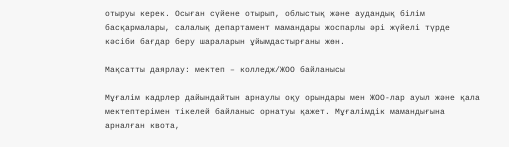отыруы керек. Осыған сүйене отырып, облыстық және аудандық білім басқармалары, салалық департамент мамандары жоспарлы әрі жүйелі түрде кәсіби бағдар беру шараларын ұйымдастырғаны жөн.

Мақсатты даярлау: мектеп – колледж/ЖОО байланысы

Мұғалім кадрлер дайындайтын арнаулы оқу орындары мен ЖОО-лар ауыл және қала мектептерімен тікелей байланыс орнатуы қажет. Мұғалімдік мамандығына арналған квота,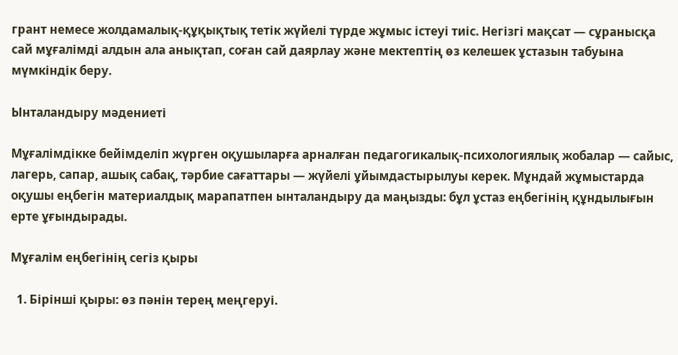грант немесе жолдамалық-құқықтық тетік жүйелі түрде жұмыс істеуі тиіс. Негізгі мақсат — сұранысқа сай мұғалімді алдын ала анықтап, соған сай даярлау және мектептің өз келешек ұстазын табуына мүмкіндік беру.

Ынталандыру мәдениеті

Мұғалімдікке бейімделіп жүрген оқушыларға арналған педагогикалық-психологиялық жобалар — сайыс, лагерь, сапар, ашық сабақ, тәрбие сағаттары — жүйелі ұйымдастырылуы керек. Мұндай жұмыстарда оқушы еңбегін материалдық марапатпен ынталандыру да маңызды: бұл ұстаз еңбегінің құндылығын ерте ұғындырады.

Мұғалім еңбегінің сегіз қыры

  1. Бірінші қыры: өз пәнін терең меңгеруі.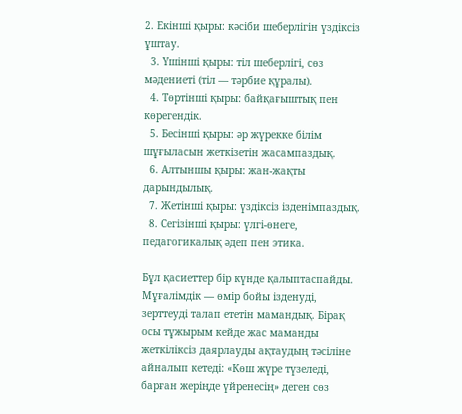2. Екінші қыры: кәсіби шеберлігін үздіксіз ұштау.
  3. Үшінші қыры: тіл шеберлігі, сөз мәдениеті (тіл — тәрбие құралы).
  4. Төртінші қыры: байқағыштық пен көрегендік.
  5. Бесінші қыры: әр жүрекке білім шұғыласын жеткізетін жасампаздық.
  6. Алтыншы қыры: жан-жақты дарындылық.
  7. Жетінші қыры: үздіксіз ізденімпаздық.
  8. Сегізінші қыры: үлгі-өнеге, педагогикалық әдеп пен этика.

Бұл қасиеттер бір күнде қалыптаспайды. Мұғалімдік — өмір бойы ізденуді, зерттеуді талап ететін мамандық. Бірақ осы тұжырым кейде жас маманды жеткіліксіз даярлауды ақтаудың тәсіліне айналып кетеді: «Көш жүре түзеледі, барған жеріңде үйренесің» деген сөз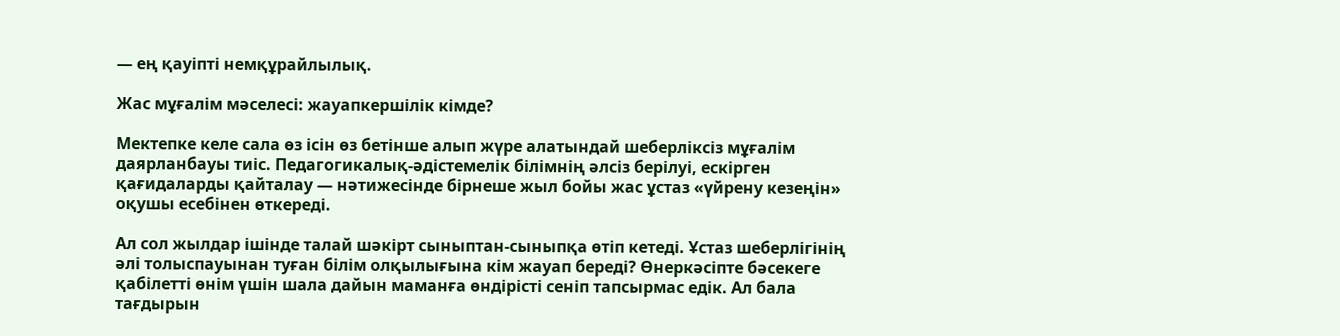— ең қауіпті немқұрайлылық.

Жас мұғалім мәселесі: жауапкершілік кімде?

Мектепке келе сала өз ісін өз бетінше алып жүре алатындай шеберліксіз мұғалім даярланбауы тиіс. Педагогикалық-әдістемелік білімнің әлсіз берілуі, ескірген қағидаларды қайталау — нәтижесінде бірнеше жыл бойы жас ұстаз «үйрену кезеңін» оқушы есебінен өткереді.

Ал сол жылдар ішінде талай шәкірт сыныптан-сыныпқа өтіп кетеді. Ұстаз шеберлігінің әлі толыспауынан туған білім олқылығына кім жауап береді? Өнеркәсіпте бәсекеге қабілетті өнім үшін шала дайын маманға өндірісті сеніп тапсырмас едік. Ал бала тағдырын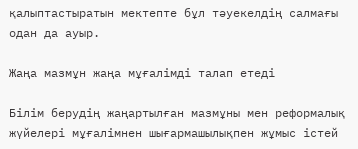қалыптастыратын мектепте бұл тәуекелдің салмағы одан да ауыр.

Жаңа мазмұн жаңа мұғалімді талап етеді

Білім берудің жаңартылған мазмұны мен реформалық жүйелері мұғалімнен шығармашылықпен жұмыс істей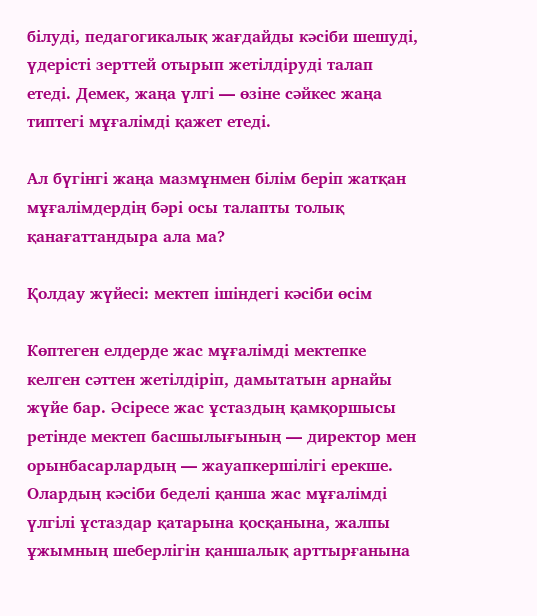білуді, педагогикалық жағдайды кәсіби шешуді, үдерісті зерттей отырып жетілдіруді талап етеді. Демек, жаңа үлгі — өзіне сәйкес жаңа типтегі мұғалімді қажет етеді.

Ал бүгінгі жаңа мазмұнмен білім беріп жатқан мұғалімдердің бәрі осы талапты толық қанағаттандыра ала ма?

Қолдау жүйесі: мектеп ішіндегі кәсіби өсім

Көптеген елдерде жас мұғалімді мектепке келген сәттен жетілдіріп, дамытатын арнайы жүйе бар. Әсіресе жас ұстаздың қамқоршысы ретінде мектеп басшылығының — директор мен орынбасарлардың — жауапкершілігі ерекше. Олардың кәсіби беделі қанша жас мұғалімді үлгілі ұстаздар қатарына қосқанына, жалпы ұжымның шеберлігін қаншалық арттырғанына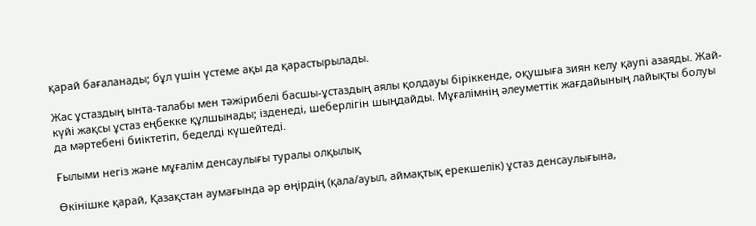қарай бағаланады; бұл үшін үстеме ақы да қарастырылады.

Жас ұстаздың ынта-талабы мен тәжірибелі басшы-ұстаздың аялы қолдауы біріккенде, оқушыға зиян келу қаупі азаяды. Жай-күйі жақсы ұстаз еңбекке құлшынады; ізденеді, шеберлігін шыңдайды. Мұғалімнің әлеуметтік жағдайының лайықты болуы да мәртебені биіктетіп, беделді күшейтеді.

Ғылыми негіз және мұғалім денсаулығы туралы олқылық

Өкінішке қарай, Қазақстан аумағында әр өңірдің (қала/ауыл, аймақтық ерекшелік) ұстаз денсаулығына,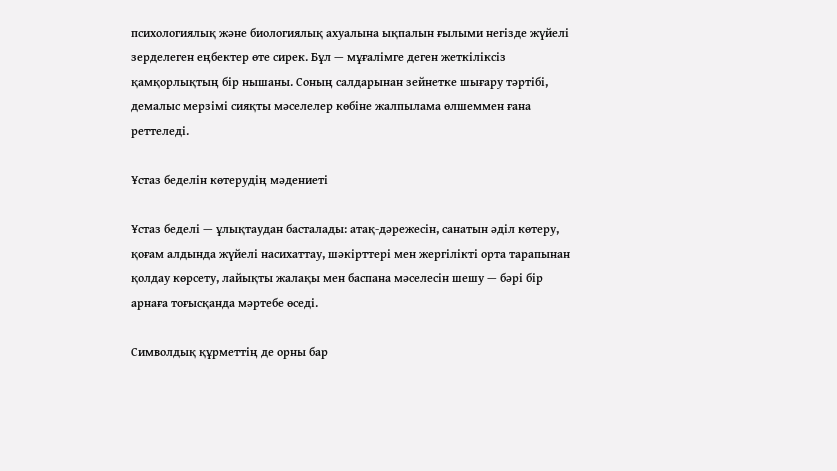психологиялық және биологиялық ахуалына ықпалын ғылыми негізде жүйелі зерделеген еңбектер өте сирек. Бұл — мұғалімге деген жеткіліксіз қамқорлықтың бір нышаны. Соның салдарынан зейнетке шығару тәртібі, демалыс мерзімі сияқты мәселелер көбіне жалпылама өлшеммен ғана реттеледі.

Ұстаз беделін көтерудің мәдениеті

Ұстаз беделі — ұлықтаудан басталады: атақ-дәрежесін, санатын әділ көтеру, қоғам алдында жүйелі насихаттау, шәкірттері мен жергілікті орта тарапынан қолдау көрсету, лайықты жалақы мен баспана мәселесін шешу — бәрі бір арнаға тоғысқанда мәртебе өседі.

Символдық құрметтің де орны бар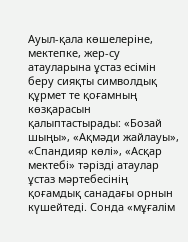Ауыл-қала көшелеріне, мектепке, жер-су атауларына ұстаз есімін беру сияқты символдық құрмет те қоғамның көзқарасын қалыптастырады: «Бозай шыңы», «Ақмәди жайлауы», «Спандияр көлі», «Асқар мектебі» тәрізді атаулар ұстаз мәртебесінің қоғамдық санадағы орнын күшейтеді. Сонда «мұғалім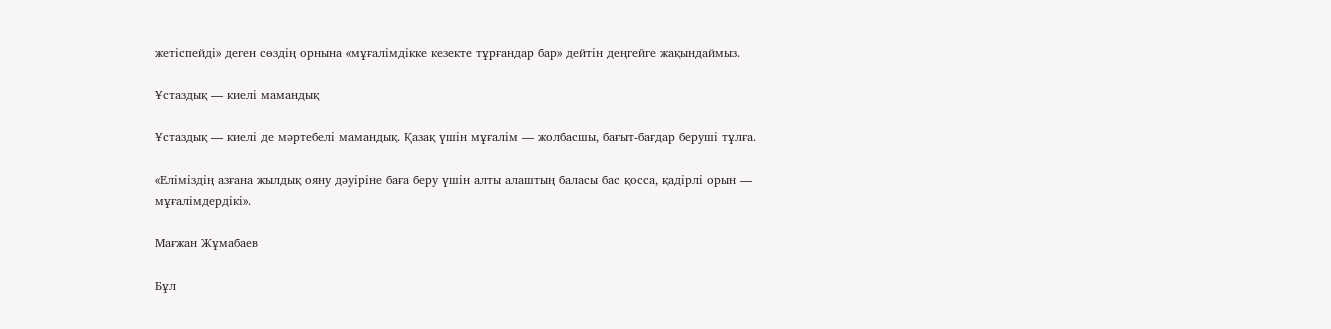жетіспейді» деген сөздің орнына «мұғалімдікке кезекте тұрғандар бар» дейтін деңгейге жақындаймыз.

Ұстаздық — киелі мамандық

Ұстаздық — киелі де мәртебелі мамандық. Қазақ үшін мұғалім — жолбасшы, бағыт-бағдар беруші тұлға.

«Еліміздің азғана жылдық ояну дәуіріне баға беру үшін алты алаштың баласы бас қосса, қадірлі орын — мұғалімдердікі».

Мағжан Жұмабаев

Бұл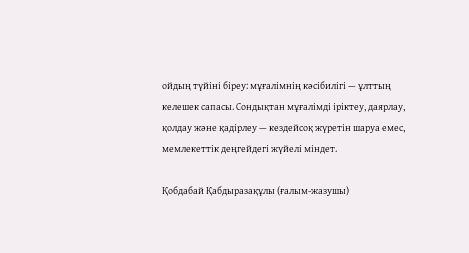ойдың түйіні біреу: мұғалімнің кәсібилігі — ұлттың келешек сапасы. Сондықтан мұғалімді іріктеу, даярлау, қолдау және қадірлеу — кездейсоқ жүретін шаруа емес, мемлекеттік деңгейдегі жүйелі міндет.

Қобдабай Қабдыразақұлы (ғалым-жазушы)